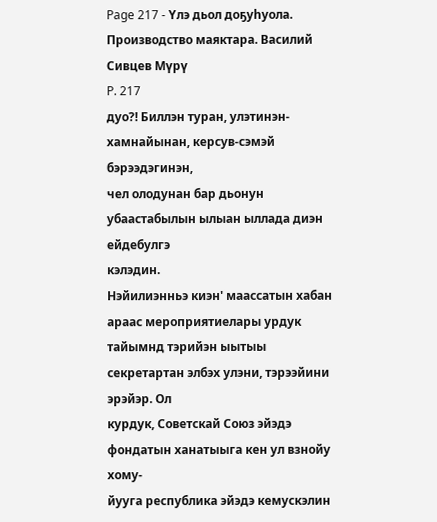Page 217 - Үлэ дьол доҕуһуола. Производство маяктара. Василий Сивцев Мүрү
P. 217
дуо?! Биллэн туран, улэтинэн-хамнайынан, керсув-сэмэй бэрээдэгинэн,
чел олодунан бар дьонун убаастабылын ылыан ыллада диэн ейдебулгэ
кэлэдин.
Нэйилиэнньэ киэн' маассатын хабан араас мероприятиелары урдук
тайымнд тэрийэн ыытыы секретартан элбэх улэни, тэрээйини эрэйэр. Ол
курдук, Советскай Союз эйэдэ фондатын ханатыыга кен ул взнойу хому-
йууга республика эйэдэ кемускэлин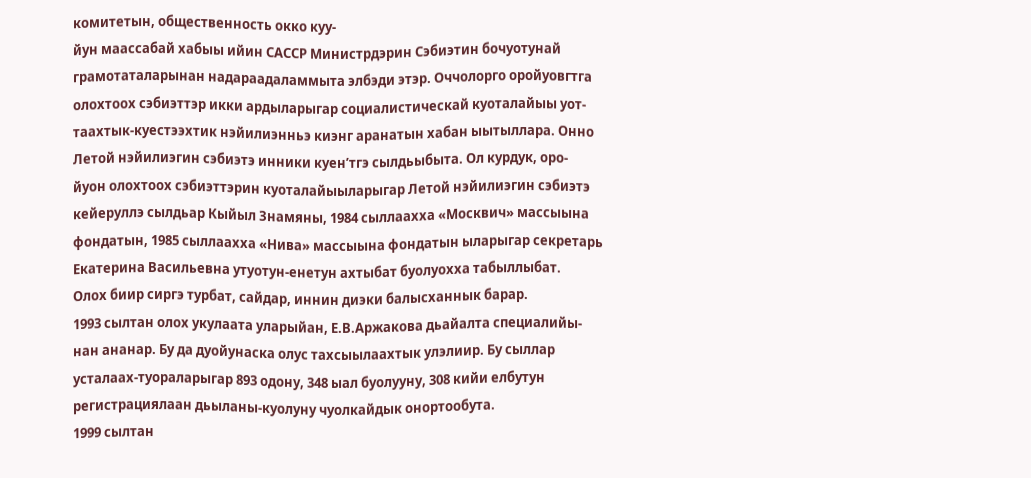комитетын, общественность окко куу-
йун маассабай хабыы ийин САССР Министрдэрин Сэбиэтин бочуотунай
грамотаталарынан надараадаламмыта элбэди этэр. Оччолорго оройуовгтга
олохтоох сэбиэттэр икки ардыларыгар социалистическай куоталайыы уот-
таахтык-куестээхтик нэйилиэнньэ киэнг аранатын хабан ыытыллара. Онно
Летой нэйилиэгин сэбиэтэ инники куен’тгэ сылдьыбыта. Ол курдук, оро-
йуон олохтоох сэбиэттэрин куоталайыыларыгар Летой нэйилиэгин сэбиэтэ
кейеруллэ сылдьар Кыйыл Знамяны, 1984 сыллаахха «Москвич» массыына
фондатын, 1985 сыллаахха «Нива» массыына фондатын ыларыгар секретарь
Екатерина Васильевна утуотун-енетун ахтыбат буолуохха табыллыбат.
Олох биир сиргэ турбат, сайдар, иннин диэки балысханнык барар.
1993 сылтан олох укулаата уларыйан, Е.В.Аржакова дьайалта специалийы-
нан ананар. Бу да дуойунаска олус тахсыылаахтык улэлиир. Бу сыллар
усталаах-туораларыгар 893 одону, 348 ыал буолууну, 308 кийи елбутун
регистрациялаан дьыланы-куолуну чуолкайдык онортообута.
1999 сылтан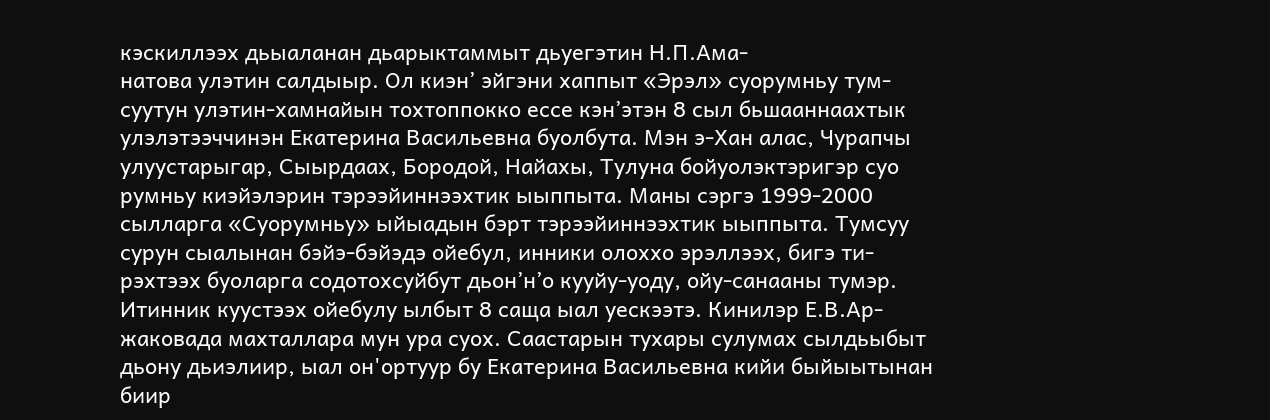кэскиллээх дьыаланан дьарыктаммыт дьуегэтин Н.П.Ама-
натова улэтин салдыыр. Ол киэн’ эйгэни хаппыт «Эрэл» суорумньу тум-
суутун улэтин-хамнайын тохтоппокко ессе кэн’этэн 8 сыл бьшааннаахтык
улэлэтээччинэн Екатерина Васильевна буолбута. Мэн э-Хан алас, Чурапчы
улуустарыгар, Сыырдаах, Бородой, Найахы, Тулуна бойуолэктэригэр суо
румньу киэйэлэрин тэрээйиннээхтик ыыппыта. Маны сэргэ 1999-2000
сылларга «Суорумньу» ыйыадын бэрт тэрээйиннээхтик ыыппыта. Тумсуу
сурун сыалынан бэйэ-бэйэдэ ойебул, инники олоххо эрэллээх, бигэ ти-
рэхтээх буоларга содотохсуйбут дьон’н’о кууйу-уоду, ойу-санааны тумэр.
Итинник куустээх ойебулу ылбыт 8 саща ыал уескээтэ. Кинилэр Е.В.Ар-
жаковада махталлара мун ура суох. Саастарын тухары сулумах сылдьыбыт
дьону дьиэлиир, ыал он'ортуур бу Екатерина Васильевна кийи быйыытынан
биир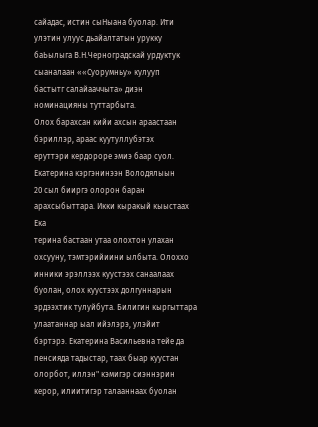сайадас, истин сыНыана буолар. Ити улэтин улуус дьайалтатын урукку
баЬылыга В.Н.Черноградскай урдуктук сыаналаан ««Суорумньу» кулууп
бастытг салайааччыта» диэн номинацияны туттарбыта.
Олох барахсан кийи ахсын араастаан бэриллэр, араас куутуллубэтэх
еруттэри кердороре эмиэ баар суол. Екатерина кэргэнинээн Володялыын
20 сыл бииргэ олорон баран арахсыбыттара. Икки кыракый кыыстаах Ека
терина бастаан утаа олохтон улахан охсууну, тэмтэрийиини ылбыта. Олоххо
инники эрэллээх куустээх санаалаах буолан, олох куустээх долгуннарын
эрдээхтик тулуйбута. Билигин кыргыттара улаатаннар ыал ийэлэрэ, улэйит
бэртэрэ. Екатерина Васильевна тейе да пенсияда тадыстар, таах быар куустан
олорбот, иллэн" кэмигэр сиэннэрин керор, илиитигэр талааннаах буолан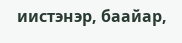иистэнэр, баайар,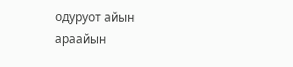одуруот айын араайын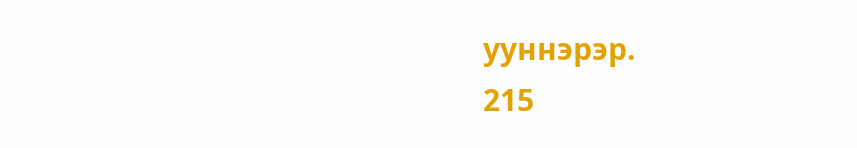ууннэрэр.
215